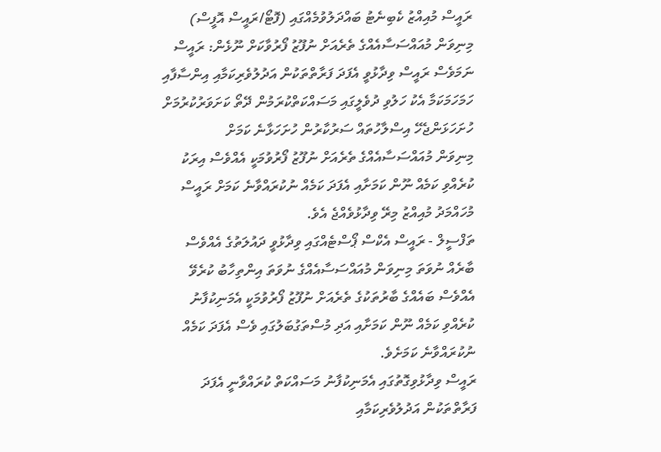ރައީސް މުއިއްޒު ކެބިނެޓު ބައްދަލުވުމެއްގައި (ފޮޓޯ/ރައީސް އޮފީސް)
މިނިވަން މުއައްސަސާއެއްގެ ތެރެއަށް ނުފޫޒު ފޯރުވާކަށް ނޫޅެން: ރައީސް
ނަމަވެސް ރައީސް ވިދާޅުވީ އެފަދަ ފަރާތްތަކުން އަދުލުވެރިކަމާއި އިންސާފާއި ހަމަހަމަކަމާ އެކު ހަލުވި ދުވެލީގައި މަސައްކަތްކުރަމުން ދޭތޯ ކަށަވަރުކުރުމަށް ހުށަހަޅަންޖެހޭ އިސްލާހުތައް ސަރުކާރުން ހުށަހަޅާނެ ކަމަށް
މިނިވަން މުއައްސަސާއެއްގެ ތެރެއަށް ނުފޫޒު ފޯރުވުމަކީ އެއްވެސް އިރަކު ކުރެއްވި ކަމެއް ނޫން ކަމަށާއި އެފަދަ ކަމެއް ނުކުރައްވާނެ ކަމަށް ރައީސް މުހައްމަދު މުއިއްޒު މިރޭ ވިދާޅުވެއްޖެ އެވެ.
ތަފްސީލް - ރައީސް އެކްސް ޕޯސްޓެއްގައި ވިދާޅުވީ ދައުލަތުގެ އެއްވެސް ބާރެއް ނުވަތަ މިނިވަން މުއައްސަސާއެއްގެ ނުވަތަ އިންތިހާބު ކުރެވޭ އެއްވެސް ބައެއްގެ ބާރުތަކުގެ ތެރެއަށް ނުފޫޒު ފޯރުވުމަކީ އެމަނިކުފާނު ކުރެއްވި ކަމެއް ނޫން ކަމަށާއި އަދި މުސްތަގުބަލުގައި ވެސް އެފަދަ ކަމެއް ނުކުރައްވާނެ ކަމަށެވެ.
ރައީސް ވިދާޅުވިގޮތުގައި އެމަނިކުފާނު މަސައްކަތް ކުރައްވާނީ އެފަދަ ފަރާތްތަކުން އަދުލުވެރިކަމާއި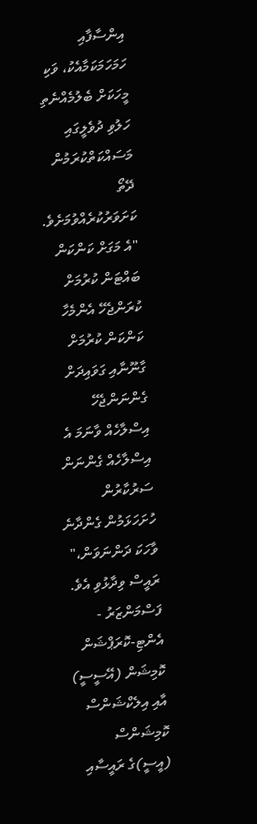އިންސާފާއި ހަމަހަމަކަމާއެކު، ވަކި މީހަކަށް ބެލުމެއްނެތި ހަލުވި ދުވެލީގައި މަސައްކަތްކުރަމުން ދޭތޯ ކަށަވަރުކުރެއްވުމަށެވެ.
"އެ މަގަށް ކަންކަން ބައްޓަން ކުރުމަށް ކުރަންޖެހޭ އެންމެހާ ކަންކަން ކުރުމަށް ގާނޫނާއި ގަވައިދަށް ގެންނަންޖެހޭ އިސްލާހެއް ވާނަމަ އެ އިސްލާހެއް ގެންނަން ސަރުކާރުން ހުށަހަޅަމުން ގެންދާނެ ވާހަކަ ދަންނަވަން،" ރައީސް ވިދާޅުވި އެވެ.
ފަސްމަންޒަރު - އެންޓި-ކޮރަޕްޝަން ކޮމިޝަން (އޭސީސީ) އާއި އިލެކްޝަންސް ކޮމިޝަންސް (އީސީ)ގެ ރައީސާއި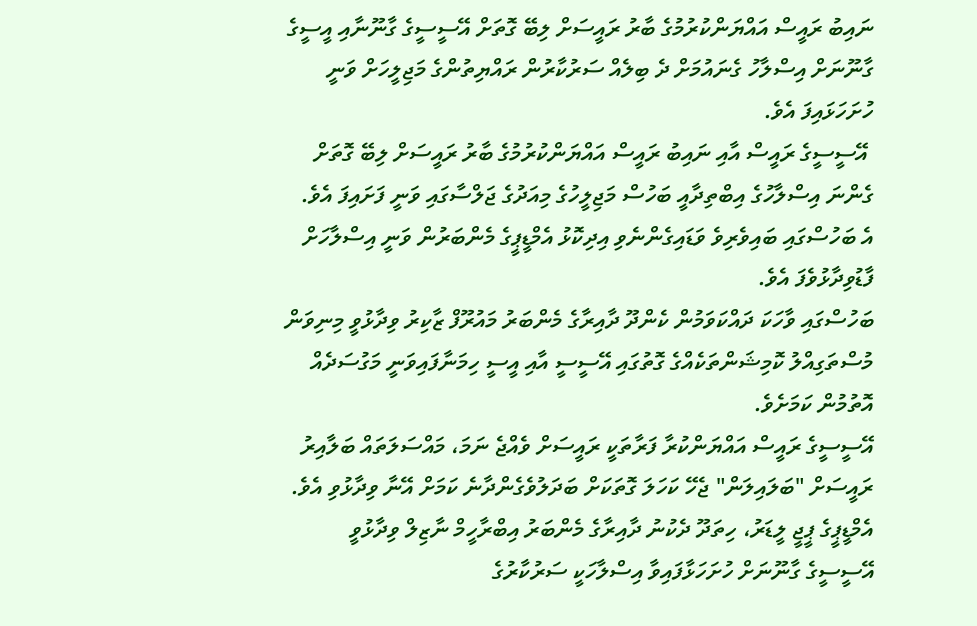ނައިބު ރައީސް އައްޔަންކުރުމުގެ ބާރު ރައީސަށް ލިބޭ ގޮތަށް އޭސީސީގެ ގާނޫނާއި އީސީގެ ގާނޫނަށް އިސްލާހު ގެނައުމަށް ދެ ބިލެއް ސަރުކާރުން ރައްޔިތުންގެ މަޖިލީހަށް ވަނީ ހުށަހަޅައިފަ އެވެ.
 އޭސީސީގެ ރައީސް އާއި ނައިބު ރައީސް އައްޔަންކުރުމުގެ ބާރު ރައީސަށް ލިބޭ ގޮތަށް ގެންނަ އިސްލާހުގެ އިބްތިދާއީ ބަހުސް މަޖިލީހުގެ މިއަދުގެ ޖަލްސާގައި ވަނީ ފަށައިފަ އެވެ.
އެ ބަހުސްގައި ބައިވެރިވެ ވަޑައިގެންނެވި އިދިކޮޅު އެމްޑީޕީގެ މެންބަރުން ވަނީ އިސްލާހަށް ފާޑުވިދާޅުވެފަ އެވެ.
ބަހުސްގައި ވާހަކަ ދައްކަވަމުން ކެންދޫ ދާއިރާގެ މެންބަރު މައުރޫފް ޒާކިރު ވިދާޅުވީ މިނިވަން މުސްތަގިއްލު ކޮމިޝަންތަކެއްގެ ގޮތުގައި އޭސީސީ އާއި އީސީ ހިމަނާފައިވަނީ މަގުސަދެއް އޮތުމުން ކަމަށެވެ.
އޭސީސީގެ ރައީސް އައްޔަންކުރާ ފަރާތަކީ ރައީސަށް ވެއްޖެ ނަމަ، މައްސަލަތައް ބަލާއިރު ރައީސަށް "ބަލައިލަން" ޖެހޭ ކަހަލަ ގޮތަކަށް ބަދަލުވެގެންދާނެ ކަމަށް އޭނާ ވިދާޅުވި އެވެ.
އެމްޑީޕީގެ ޕީޖީ ލީޑަރު، ހިތަދޫ ދެކުނު ދާއިރާގެ މެންބަރު އިބްރާހީމް ނާޒިލް ވިދާޅުވީ އޭސީސީގެ ގާނޫނަށް ހުށަހަޅާފައިވާ އިސްލާހަކީ ސަރުކާރުގެ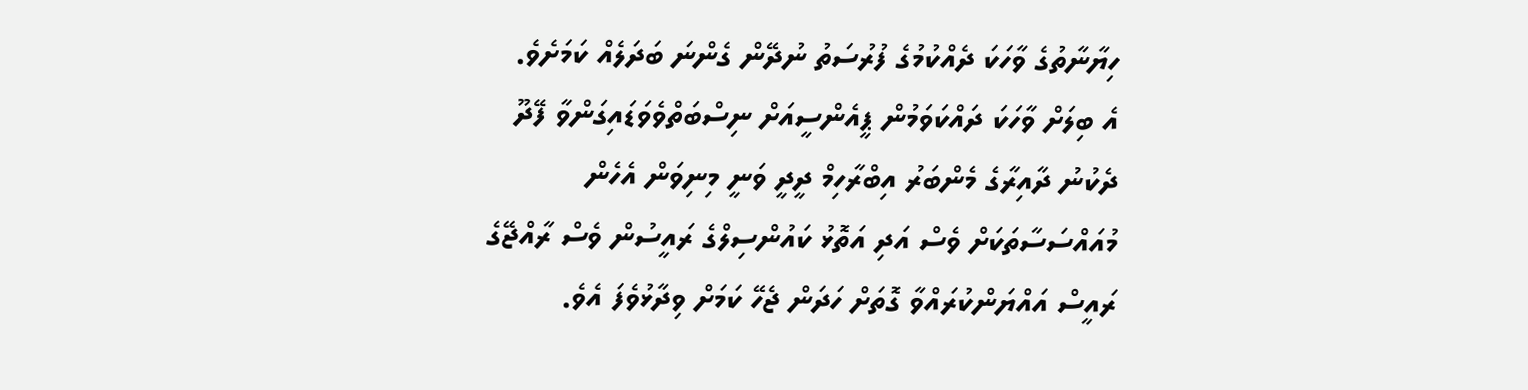ހިޔާނާތުގެ ވާހަކަ ދެއްކުމުގެ ފުރުސަތު ނުދޭން ގެންނަ ބަދަލެއް ކަމަށެވެ.
އެ ބިލަށް ވާހަކަ ދައްކަވަމުން ޕީއެންސީއަށް ނިސްބަތްވެވަޑައިގަންވާ ފޭދޫ ދެކުނު ދާއިރާގެ މެންބަރު އިބްރާހިމް ދީދީ ވަނީ މިނިވަން އެހެން މުއައްސަސާތަކަށް ވެސް އަދި އަތޮޅު ކައުންސިލްގެ ރައީސުން ވެސް ރާއްޖޭގެ ރައީސް އައްޔަންކުރައްވާ ގޮތަށް ހަދަން ޖެހޭ ކަމަށް ވިދާޅުވެފަ އެވެ.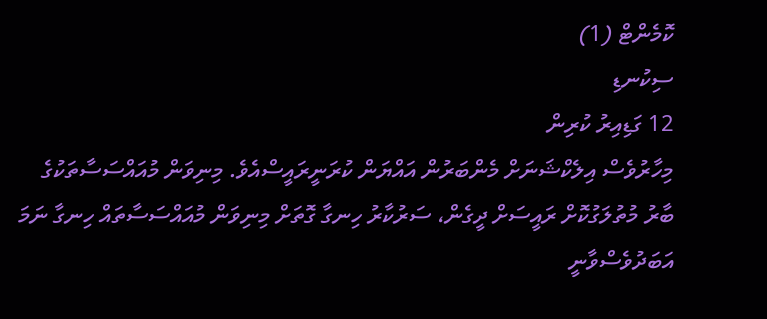ކޮމެންޓް (1)
ސިކުނޑި
12 ގަޑިއިރު ކުރިން
މިހާރުވެސް އިލެކްޝަނަށް މެންބަރުން އައްޔަން ކުރަނީރައީސްއެވެ. މިނިވަން މުއައްސަސާތަކުގެ ބާރު މުތުލަގުކޮށް ރައީސަށް ދީގެން، ސަރުކާރު ހިނގާ ގޮތަށް މިނިވަން މުއައްސަސާތައް ހިނގާ ނަމަ އަބަދުވެސްވާނީ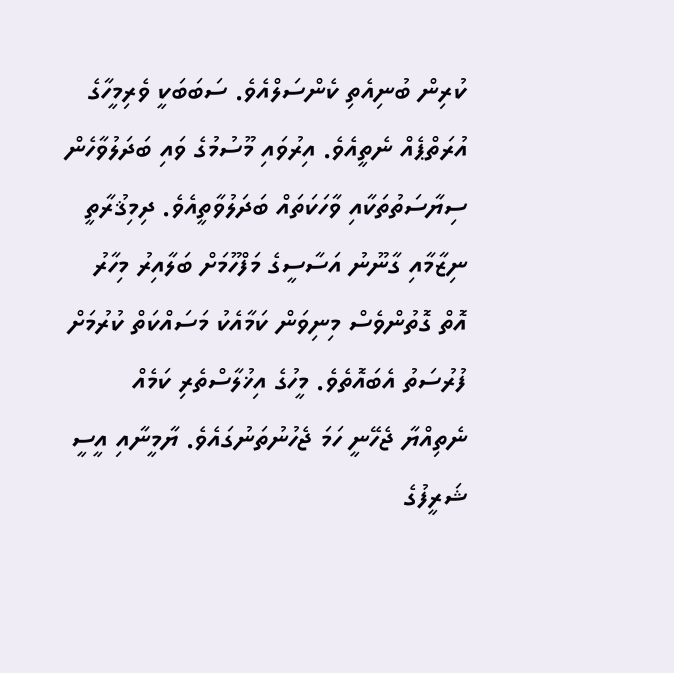ކުރިން ބުނިއެތި ކެންސަލްއެވެ. ސަބަބަކީ ވެރިމީހާގެ އުރަތްޕެއް ނެތީއެވެ. އިރުވައި މޫސުމުގެ ވައި ބަދަލުވާހެން ސިޔާސަތުތަކާއި ވާހަކަތައް ބަދަލުވާތީއެވެ. ދިމިޤުރާތީ ނިޒާމާއި ގާނޫނު އަސާސީގެ މަފްހޫމަށް ބަލާއިރު މިހާރު އޮތް ގޮތުންވެސް މިނިވަން ކަމާއެކު މަސައްކަތް ކުރުމަށް ފުރުސަތު އެބައޮތެވެ. މީހުގެ އިޚުލާސްތެރި ކަމެއް ނެތިއްޔާ ޖެހޭނީ ހަމަ ޖެހުނުތަނުގައެވެ. ޔާމީނާއި އީސީ ޝަރީފުގެ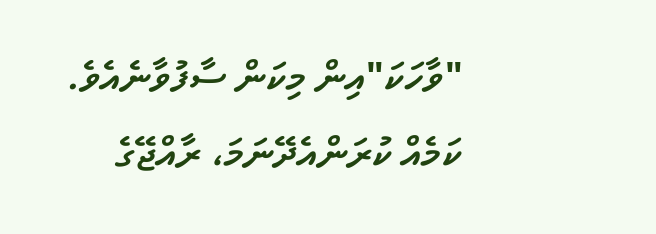"ވާހަކަ"އިން މިކަން ސާފުވާނެއެވެ. ކަމެއް ކުރަންއެދޭނަމަ، ރާއްޖޭގެ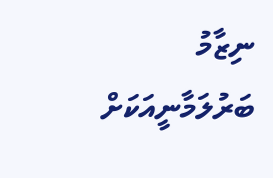ނިޒާމު ބަރުލަމާނީއަކަށް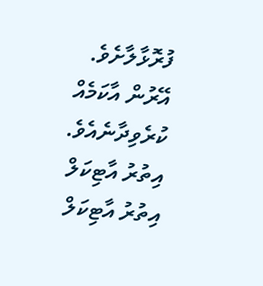ފުރޮޅާލާށެވެ. އޭރުން އާކަމެއް ކުރެވިދާނެއެވެ.
އިތުރު އާޓިކަލް
އިތުރު އާޓިކަލް